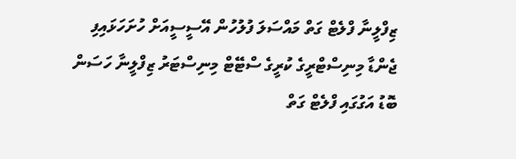ޒިފްލީނާ ފްލެޓް ގަތް މައްސަލަ ފުލުހުން އޭސީސީއަށް ހުށަހަޅައިފި
ޖެންޑާ މިނިސްޓްރީގެ ކުރީގެ ސްޓޭޓް މިނިސްޓަރު ޒިފްލީނާ ހަސަން ބޮޑު އަގުގައި ފްލެޓް ގަތް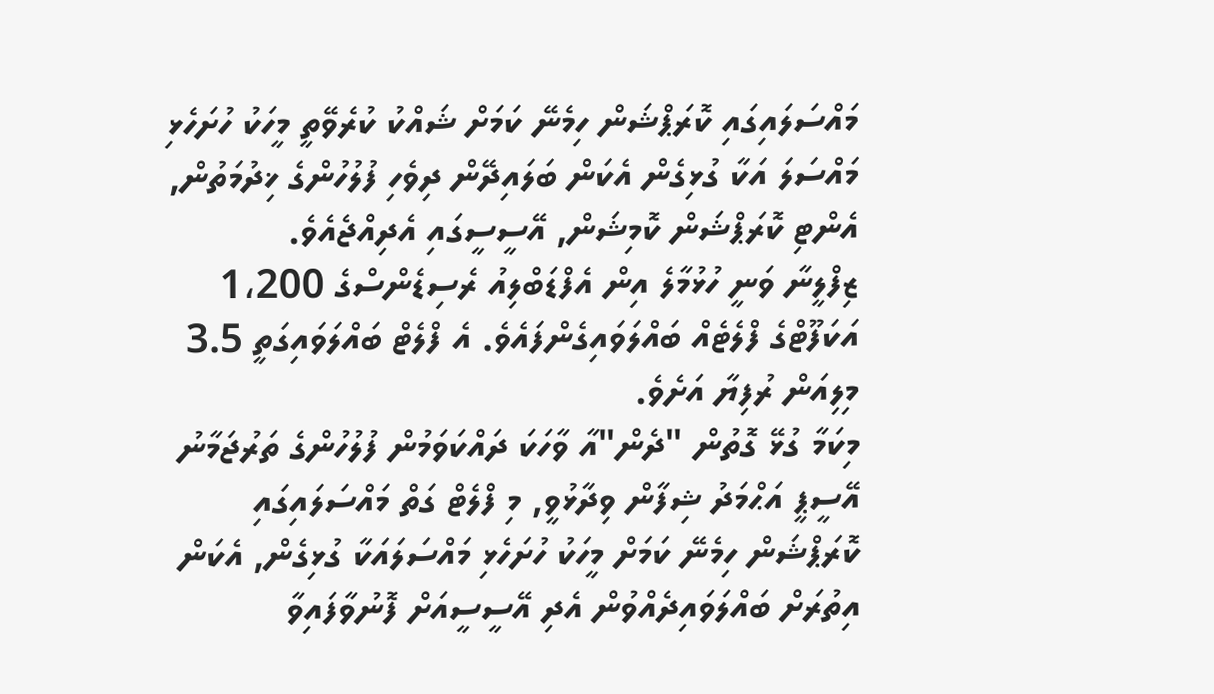މައްސަލައިގައި ކޮރަޕްޝަން ހިމެނޭ ކަމަށް ޝައްކު ކުރެވޭތީ މީހަކު ހުށަހެޅި މައްސަލަ އަކާ ގުޅިގެން އެކަން ބަލައިދޭން ދިވެހި ފުލުހުންގެ ޚިދުމަތުން, އެންޓި ކޮރަޕްޝަން ކޮމިޝަން, އޭސީސީގައި އެދިއްޖެއެވެ.
ޒިފްލީނާ ވަނީ ހުޅުމާލެ އިން އެފްޑަބްލިއު ރެސިޑެންސްގެ 1،200 އަކަފޫޓްގެ ފްލެޓެއް ބައްލަވައިގެންފައެވެ. އެ ފްލެޓް ބައްލަވައިގަތީ 3.5 މިލިއަން ރުފިޔާ އަށެވެ.
މިކަމާ ގުޅޭ ގޮތުން "ދެން"އާ ވާހަކަ ދައްކަވަމުން ފުލުހުންގެ ތަރުޖަމާނު އޭސީޕީ އަޙްމަދު ޝިފާން ވިދާޅުވީ, މި ފްލެޓް ގަތް މައްސަލައިގައި ކޮރަޕްޝަން ހިމެނޭ ކަމަށް މީހަކު ހުށަހެޅި މައްސަލައަކާ ގުޅިގެން, އެކަން އިތުރަށް ބައްލަވައިދެއްވުން އެދި އޭސީސީއަށް ފޮނުވާފައިވާ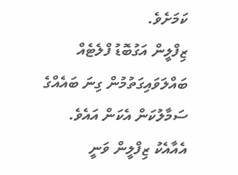ކަމަށެވެ.
ޒިފްލީން އަގުބޮޑު ފްލެޓެއް ބައްލަވައިގަތުމުން ގިނަ ބައެއްގެ ސަމާލުކަން އެކަން އައެވެ.
އެއާއެކު ޒިފްލީން ވަނީ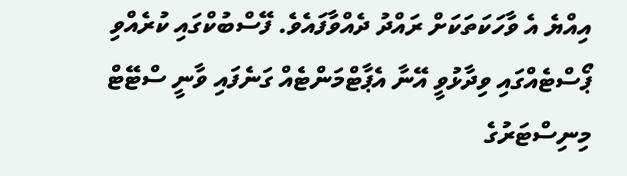އިއްޔެ އެ ވާހަކަތަކަށް ރައްދު ދެއްވާފައެވެ. ފޭސްބުކްގައި ކުރެއްވި ޕޯސްޓެއްގައި ވިދާޅުވީ އޭނާ އެޕާޓްމަންޓެއް ގަނެފައި ވާނީ ސްޓޭޓް މިނިސްޓަރުގެ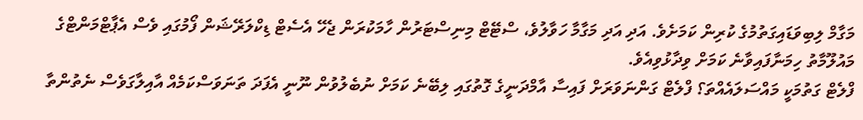މަގާމް ލިބިވަޑައިގަތުމުގެ ކުރިން ކަމަށެވެ. އަދި އަދި މަގާމާ ހަވާލުވެ، ސްޓޭޓް މިނިސްޓަރުން ހާމަކުރަން ޖެހޭ އެސެޓް ޑިކްލަރޭޝަން ފޯމުގައި ވެސް އެޕާޓްމަންޓްގެ މައުލޫމާތު ހިމަނާފައިވާނެ ކަމަށް ވިދާޅުވިއެވެ.
ފްލެޓް ގަތުމަކީ މައްސަލައެއްތަ؟ ފްލެޓް ގަންނަވަރަށް ފައިސާ އާމްދަނީގެ ގޮތުގައި ލިބޭނެ ކަމަށް ނުބެލުވުން ނޫނީ އެފަދަ ތަނަވަސްކަމެއް އާއިލާގަވެސް ނެތުންތާ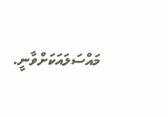މައްސަލައަކަށްވާނީ.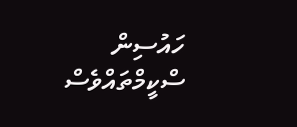ހައުސިން ސްކީމްތައްވެސް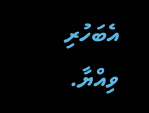އެބަހުރި ވިއްޔާ.